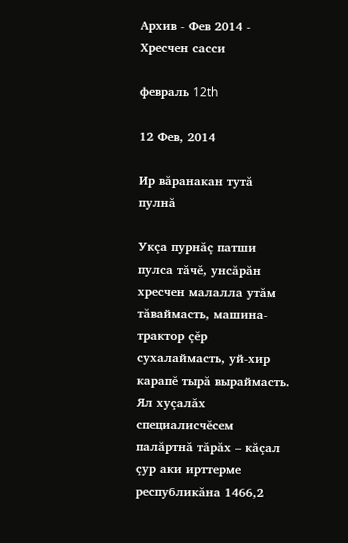Архив - Фев 2014 - Хресчен сасси

февраль 12th

12 Фев, 2014

Ир вăранакан тутă пулнă

Укçа пурнăç патши пулса тăчĕ, унсăрăн хресчен малалла утăм тăваймасть, машина-трактор çĕр сухалаймасть, уй-хир карапĕ тырă выраймасть. Ял хуçалăх специалисчĕсем палăртнă тăрăх – кăçал çур аки ирттерме республикăна 1466,2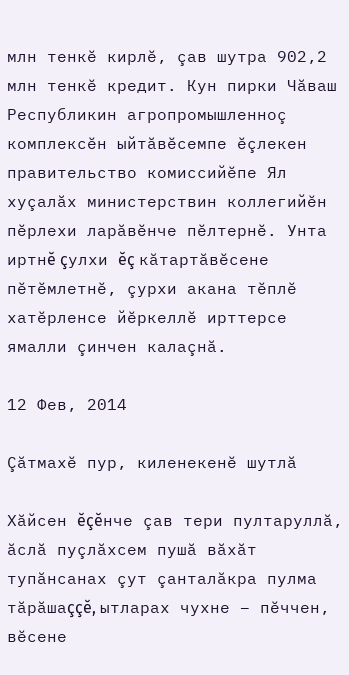млн тенкĕ кирлĕ, çав шутра 902,2 млн тенкĕ кредит. Кун пирки Чăваш Республикин агропромышленноç комплексĕн ыйтăвĕсемпе ĕçлекен правительство комиссийĕпе Ял хуçалăх министерствин коллегийĕн пĕрлехи ларăвĕнче пĕлтернĕ. Унта иртнĕ çулхи ĕç кăтартăвĕсене пĕтĕмлетнĕ, çурхи акана тĕплĕ хатĕрленсе йĕркеллĕ ирттерсе ямалли çинчен калаçнă.

12 Фев, 2014

Çăтмахĕ пур, киленекенĕ шутлă

Хăйсен ĕçĕнче çав тери пултаруллă, ăслă пуçлăхсем пушă вăхăт тупăнсанах çут çанталăкра пулма тăрăшаççĕ, ытларах чухне – пĕччен, вĕсене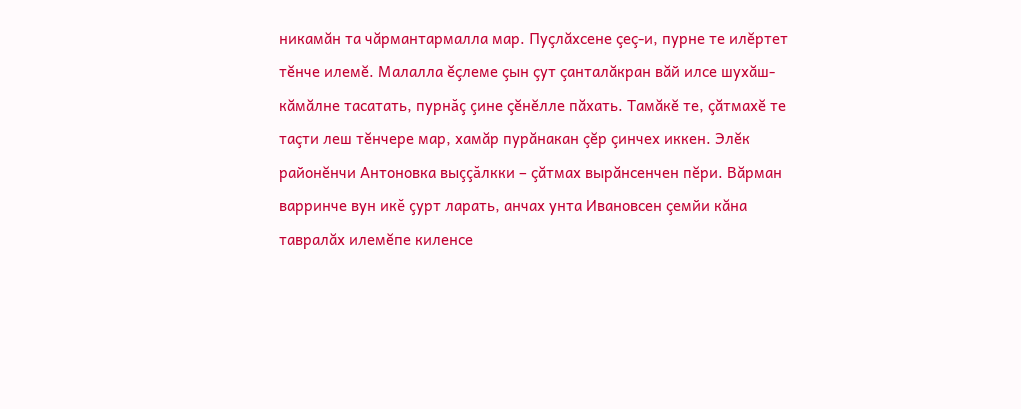никамăн та чăрмантармалла мар. Пуçлăхсене çеç-и, пурне те илĕртет тĕнче илемĕ. Малалла ĕçлеме çын çут çанталăкран вăй илсе шухăш-кăмăлне тасатать, пурнăç çине çĕнĕлле пăхать. Тамăкĕ те, çăтмахĕ те таçти леш тĕнчере мар, хамăр пурăнакан çĕр çинчех иккен. Элĕк районĕнчи Антоновка выççăлкки – çăтмах вырăнсенчен пĕри. Вăрман варринче вун икĕ çурт ларать, анчах унта Ивановсен çемйи кăна тавралăх илемĕпе киленсе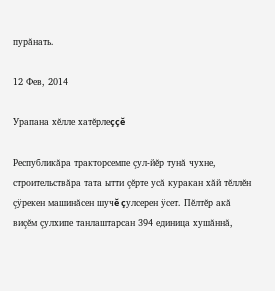пурăнать.

12 Фев, 2014

Урапана хĕлле хатĕрлеççĕ

Республикăра тракторсемпе çул-йĕр тунă чухне, строительствăра тата ытти çĕрте усă куракан хăй тĕллĕн çÿрекен машинăсен шучĕ çулсерен ÿсет. Пĕлтĕр акă виçĕм çулхипе танлаштарсан 394 единица хушăннă,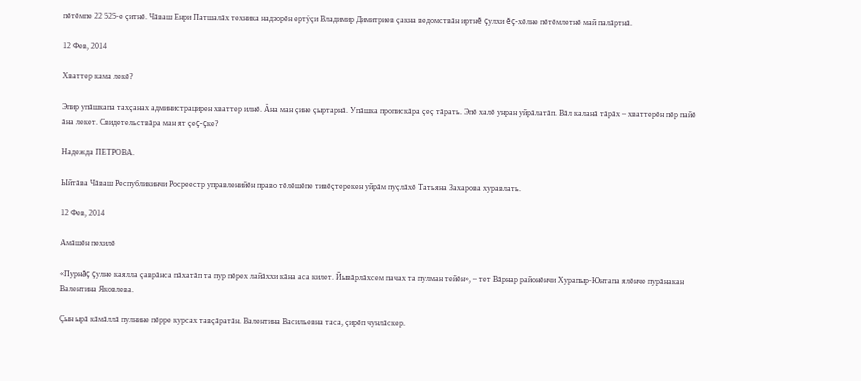пĕтĕмпе 22 525-е çитнĕ. Чăваш Енри Патшалăх техника надзорĕн ертÿçи Владимир Димитриев çакна ведомствăн иртнĕ çулхи ĕç-хĕлне пĕтĕмлетнĕ май палăртнă.

12 Фев, 2014

Хваттер кама лекĕ?

Эпир упăшкапа тахçанах администрацирен хваттер илнĕ. Ăна ман çине çыртарнă. Упăшка пропискăра çеç тăрать. Эпĕ халĕ унран уйрăлатăп. Вăл каланă тăрăх – хваттерĕн пĕр пайĕ ăна лекет. Свидетельствăра ман ят çеç-çке?

Надежда ПЕТРОВА.

Ыйтăва Чăваш Республикинчи Росреестр управленийĕн право тĕлĕшĕпе тивĕçтерекен уйрăм пуçлăхĕ Татьяна Захарова хуравлать.

12 Фев, 2014

Амăшĕн пехилĕ

«Пурнăç çулне каялла çаврăнса пăхатăп та пур пĕрех лайăххи кăна аса килет. Йывăрлăхсем пачах та пулман тейĕн», – тет Вăрнар районĕнчи Хурапыр-Юнтапа ялĕнче пурăнакан Валентина Яковлева.

Çын ырă кăмăллă пулнине пĕрре курсах тавçăратăн. Валентина Васильевна таса, çирĕп чунлăскер.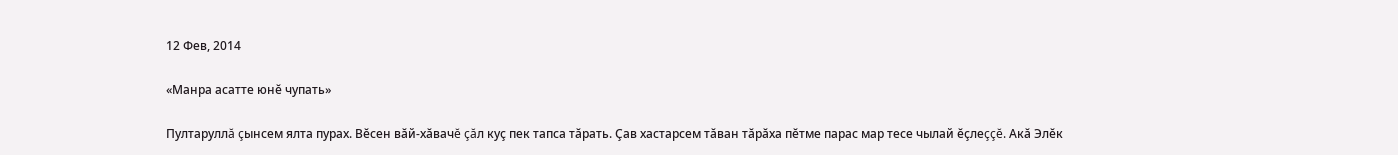12 Фев, 2014

«Манра асатте юнĕ чупать»

Пултаруллă çынсем ялта пурах. Вĕсен вăй-хăвачĕ çăл куç пек тапса тăрать. Çав хастарсем тăван тăрăха пĕтме парас мар тесе чылай ĕçлеççĕ. Акă Элĕк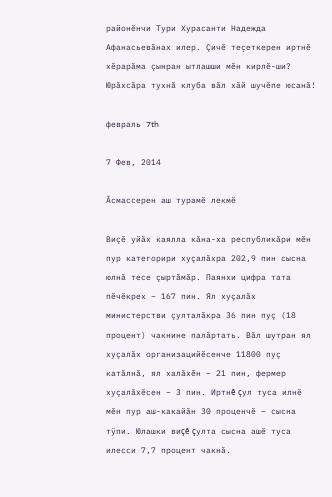районĕнчи Тури Хурасанти Надежда Афанасьевăнах илер. Çичĕ теçеткерен иртнĕ хĕрарăма çынран ытлашши мĕн кирлĕ-ши? Юрăхсăра тухнă клуба вăл хăй шучĕпе юсанă!

февраль 7th

7 Фев, 2014

Ăсмассерен аш турамĕ лекмĕ

Виçĕ уйăх каялла кăна-ха республикăри мĕн пур категорири хуçалăхра 202,9 пин сысна юлнă тесе çыртăмăр. Паянхи цифра тата пĕчĕкрех – 167 пин. Ял хуçалăх министерстви çулталăкра 36 пин пуç (18 процент) чакнине палăртать. Вăл шутран ял хуçалăх организацийĕсенче 11800 пуç катăлнă, ял халăхĕн – 21 пин, фермер хуçалăхĕсен – 3 пин. Иртнĕ çул туса илнĕ мĕн пур аш-какайăн 30 проценчĕ – сысна тÿпи. Юлашки виçĕ çулта сысна ашĕ туса илесси 7,7 процент чакнă.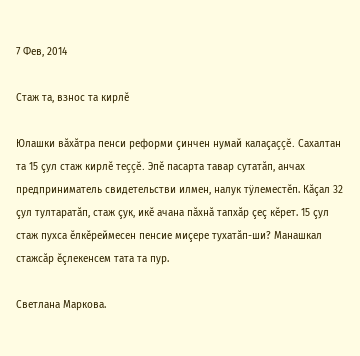7 Фев, 2014

Стаж та, взнос та кирлĕ

Юлашки вăхăтра пенси реформи çинчен нумай калаçаççĕ. Сахалтан та 15 çул стаж кирлĕ теççĕ. Эпĕ пасарта тавар сутатăп, анчах предприниматель свидетельстви илмен, налук тÿлеместĕп. Кăçал 32 çул тултаратăп, стаж çук, икĕ ачана пăхнă тапхăр çеç кĕрет. 15 çул стаж пухса ĕлкĕреймесен пенсие миçере тухатăп-ши? Манашкал стажсăр ĕçлекенсем тата та пур.

Светлана Маркова.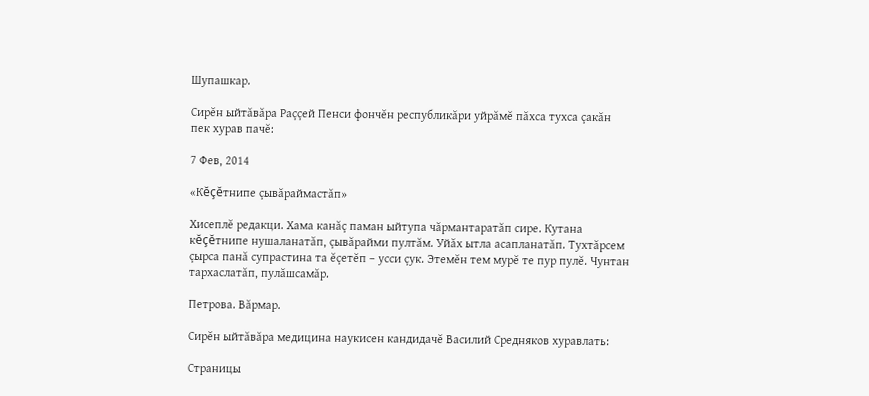Шупашкар.

Сирĕн ыйтăвăра Раççей Пенси фончĕн республикăри уйрăмĕ пăхса тухса çакăн пек хурав пачĕ:

7 Фев, 2014

«Кĕçĕтнипе çывăраймастăп»

Хисеплĕ редакци. Хама канăç паман ыйтупа чăрмантаратăп сире. Кутана кĕçĕтнипе нушаланатăп, çывăрайми пултăм. Уйăх ытла асапланатăп. Тухтăрсем çырса панă супрастина та ĕçетĕп – усси çук. Этемĕн тем мурĕ те пур пулĕ. Чунтан тархаслатăп, пулăшсамăр.

Петрова. Вăрмар.

Сирĕн ыйтăвăра медицина наукисен кандидачĕ Василий Средняков хуравлать:

Страницы